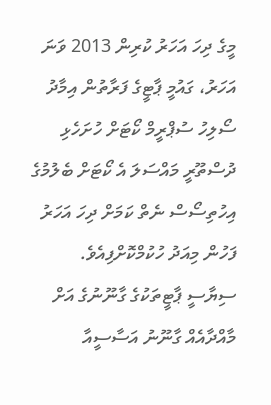މީގެ ދިހަ އަހަރު ކުރިން 2013 ވަނަ އަހަރު، ގައުމީ ޕާޓީގެ ފަރާތުން އިމާދު ސޯލިހު ސުޕްރީމް ކޯޓަށް ހުށަހެޅި ދުސްތޫރީ މައްސަލަ އެ ކޯޓަށް ބެލުމުގެ އިހުތިސޯސް ނެތް ކަމަށް ދިހަ އަހަރު ފަހުން މިއަދު ހުކުމްކޮށްފިއެވެ.
ސިޔާސީ ޕާޓީތަކުގެ ގާނޫނުގެ އަށް މާއްދާއެއް ގާނޫނު އަސާސީއާ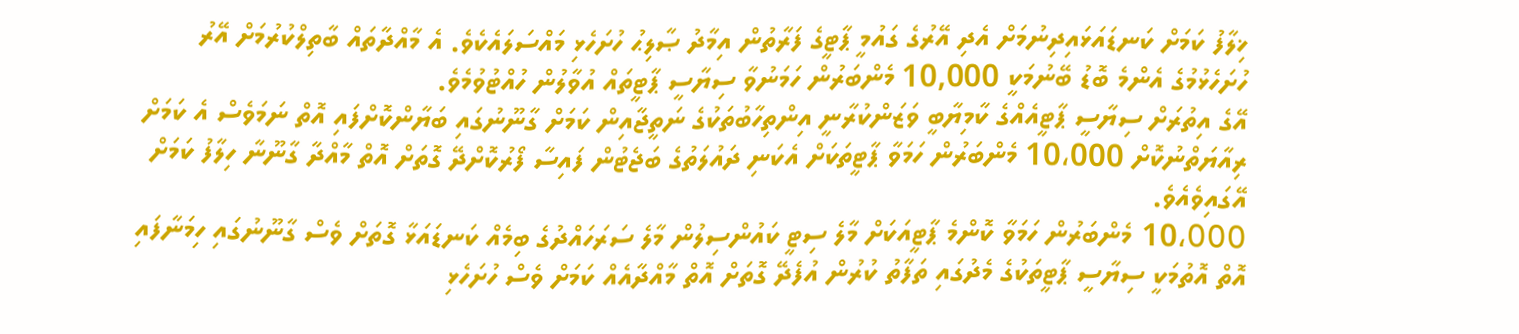ޚިލާފު ކަމަށް ކަނޑައަޅައިދިނުމަށް އެދި އޭރުގެ ގައުމީ ޕާޓީގެ ފަރާތުން އިމާދު ޞާލިޙު ހުށަހެޅި މައްސަލައެކެވެ. އެ މާއްދާތައް ބާތިލްކުރުމަށް އޭރު ހުށަހެޅުމުގެ އެންމެ ބޮޑު ބޭނުމަކީ 10,000 މެންބަރުން ހަމަނުވާ ސިޔާސީ ޕާޓީތައް އުވާލުން ހުއްޓުވުމެވެ.
އޭގެ އިތުރަށް ސިޔާސީ ޕާޓީއެއްގެ ކާމިޔާބީ ވަޒަންކުރާނީ އިންތިހާބުތަކުގެ ނަތީޖާއިން ކަމަށް ގާނޫނުގައި ބަޔާންކޮށްފައި އޮތް ނަމަވެސް އެ ކަމަށް ރިއާޔަތްނުކޮށް 10،000 މެންބަރުން ހަމަވާ ޕާޓީތަކަށް އެކަނި ދައުލަތުގެ ބަޖެޓުން ފައިސާ ފޯރުކޮށްދޭ ގޮތަށް އޮތް މާއްދާ ގާނޫނާ ހިލާފު ކަމަށް އޭގައިވެއެވެ.
10،000 މެންބަރުން ހަމަވާ ކޮންމެ ޕާޓީއަކަށް މާލެ ސިޓީ ކައުންސިލުން މާލެ ސަރަހައްދުގެ ބިމެއް ކަނޑައަޅާ ގޮތަށް ވެސް ގާނޫނުގައި ހިމަނާފައި އޮތް އޮތުމަކީ ސިޔާސީ ޕާޓީތަކުގެ މެދުގައި ތަފާތު ކުރުން އުފެދޭ ގޮތަށް އޮތް މާއްދާއެއް ކަމަށް ވެސް ހުށަހެޅި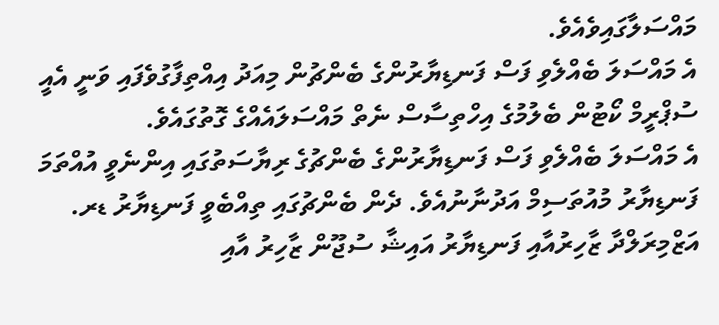މައްސަލާގައިވެއެވެ.
އެ މައްސަލަ ބެއްލެވި ފަސް ފަނޑިޔާރުންގެ ބެންޗުން މިއަދު އިއްތިފާގުވެފައި ވަނީ އެއީ ސުޕްރީމް ކޯޓުން ބެލުމުގެ އިހްތިސާސް ނެތް މައްސަލައެއްގެ ގޮތުގައެވެ.
އެ މައްސަލަ ބެއްލެވި ފަސް ފަނޑިޔާރުންގެ ބެންޗުގެ ރިޔާސަތުގައި އިންނެވީ އުއްތަމަ ފަނޑިޔާރު މުއުތަސިމް އަދުނާނުއެވެ. ދެން ބެންޗުގައި ތިއްބެވީ ފަނޑިޔާރު ޑރ. އަޒްމިރަލްދާ ޒާހިރުއާއި ފަނޑިޔާރު އައިޝާ ސުޖޫން ޒާހިރު އާއި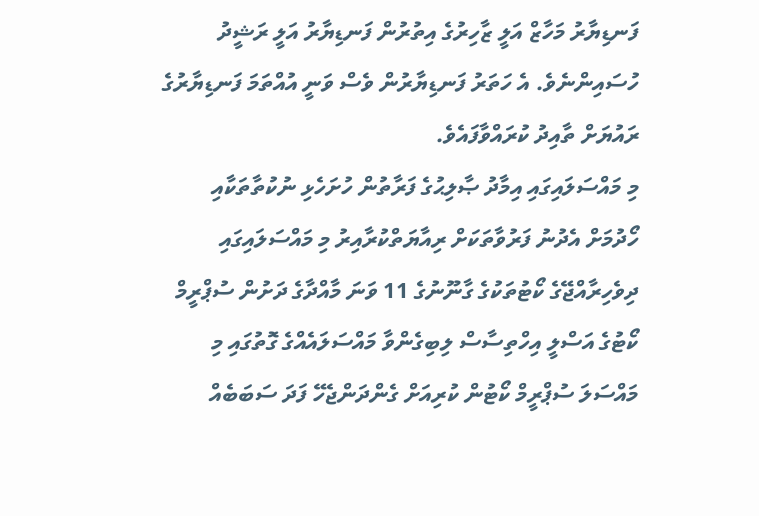ފަނޑިޔާރު މަހާޒް އަލީ ޒާހިރުގެ އިތުރުން ފަނޑިޔާރު އަލީ ރަޝީދު ހުސައިންނެވެ. އެ ހަތަރު ފަނޑިޔާރުން ވެސް ވަނީ އުއްތަމަ ފަނޑިޔާރުގެ ރައުޔަށް ތާއިދު ކުރައްވާފައެވެ.
މި މައްސަލައިގައި އިމާދު ޞާލިޙުގެ ފަރާތުން ހުށަހެޅި ނުކުތާތަކާއި ހޯދުމަށް އެދުނު ފަރުވާތަކަށް ރިއާޔަތްކުރާއިރު މި މައްސަލައިގައި ދިވެހިރާއްޖޭގެ ކޯޓުތަކުގެ ގާނޫނުގެ 11 ވަނަ މާއްދާގެ ދަށުން ސުޕްރީމް ކޯޓުގެ އަސްލީ އިހްތިސާސް ލިބިގެންވާ މައްސަލައެއްގެ ގޮތުގައި މި މައްސަލަ ސުޕްރީމް ކޯޓުން ކުރިއަށް ގެންދަންޖެހޭ ފަދަ ސަބަބެއް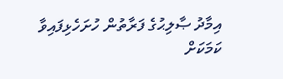އިމާދު ޞާލިޙުގެ ފަރާތުން ހުށަހެޅިފައިވާ ކަމަކަށް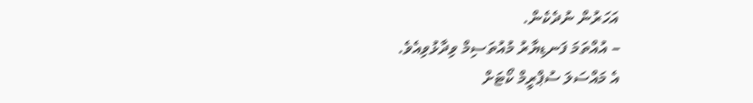އަހަރުން ނުދެކެން.
– އުއްތަމަ ފަނޑިޔާރު މުއުތަސިމް ވިދާޅުވިއެވެ.
އެ މައްސަލަ ސުޕްރީމް ކޯޓަށް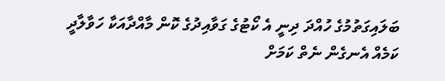ބަލައިގަތުމުގެ ހުއްދަ ދިނީ އެ ކޯޓުގެ ގަވާއިދުގެ ކޮން މާއްދާއަކާ ހަވާލާދީ ކަމެއް އެނގެން ނެތް ކަމަށް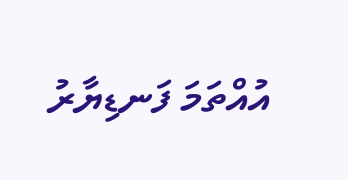އުއްތަމަ ފަނޑިޔާރު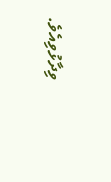ވިދާޅުވިއެވެ.